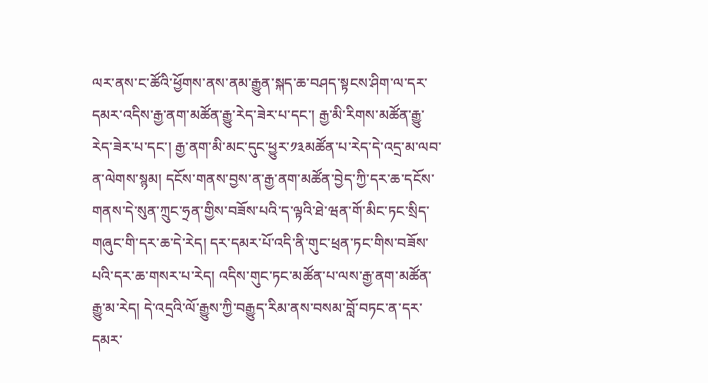ལར་ནས་ང་ཚོའི་ཕྱོགས་ནས་ནམ་རྒྱུན་སྐད་ཆ་བཤད་སྟངས་ཤིག་ལ་དར་དམར་འདིས་རྒྱ་ནག་མཚོན་རྒྱུ་རེད་ཟེར་པ་དང་། རྒྱ་མི་རིགས་མཚོན་རྒྱུ་རེད་ཟེར་པ་དང་། རྒྱ་ནག་མི་མང་དུང་ཕྱུར་༡༣མཚོན་པ་རེད་དེ་འདྲ་མ་ལབ་ན་ལེགས་སྙམ། དངོས་གནས་བྱས་ན་རྒྱ་ནག་མཚོན་བྱེད་ཀྱི་དར་ཆ་དངོས་གནས་དེ་སུན་ཀྲུང་ཧྲན་གྱིས་བཟོས་པའི་ད་ལྟའི་ཐེ་ཝན་གོ་མིང་ཏང་སྲིད་གཞུང་གི་དར་ཆ་དེ་རེད། དར་དམར་པོ་འདི་ནི་གུང་ཕྲན་ཏང་གིས་བཟོས་པའི་དར་ཆ་གསར་པ་རེད། འདིས་གུང་ཏང་མཚོན་པ་ལས་རྒྱ་ནག་མཚོན་རྒྱུ་མ་རེད། དེ་འདྲའི་ལོ་རྒྱུས་ཀྱི་བརྒྱུད་རིམ་ནས་བསམ་བློ་བཏང་ན་དར་དམར་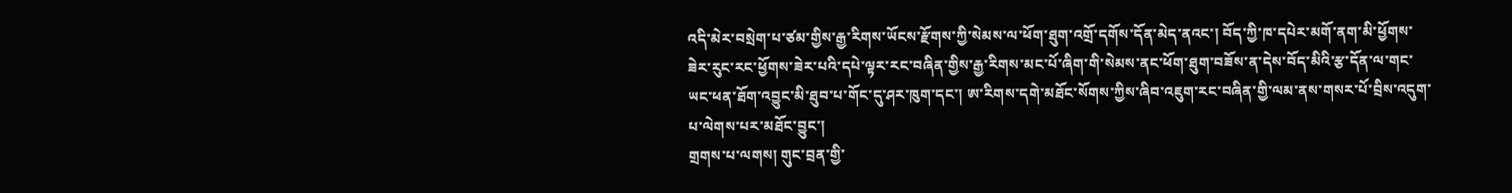འདི་མེར་བསྲེག་པ་ཙམ་གྱིས་རྒྱ་རིགས་ཡོངས་རྫོགས་ཀྱི་སེམས་ལ་ཕོག་ཐུག་འགྲོ་དགོས་དོན་མེད་ནའང་། བོད་ཀྱི་ཁ་དཔེར་མགོ་ནག་མི་ཕྱོགས་ཟེར་རུང་རང་ཕྱོགས་ཟེར་པའི་དཔེ་ལྟར་རང་བཞིན་གྱིས་རྒྱ་རིགས་མང་པོ་ཞིག་གི་སེམས་ནང་ཕོག་ཐུག་བཟོས་ན་དེས་བོད་མིའི་རྩ་དོན་ལ་གང་ཡང་ཕན་ཐོག་འབྱུང་མི་ཐུབ་པ་གོང་དུ་ཤར་ཁུག་དང་། ཨ་རིགས་དགེ་མཐོང་སོགས་ཀྱིས་ཞིབ་འཇུག་རང་བཞིན་གྱི་ལམ་ནས་གསར་པོ་བྲིས་འདུག་པ་ལེགས་པར་མཐོང་བྱུང་།
གྲགས་པ་ལགས། གུང་བྲན་གྱི་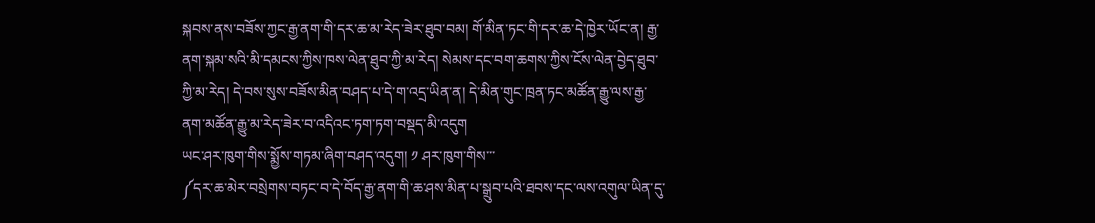སྐབས་ནས་བཟོས་ཀྱང་རྒྱ་ནག་གི་དར་ཆ་མ་རེད་ཟེར་ཐུབ་བམ། གོ་མིན་ཏང་གི་དར་ཆ་དེ་ཁྱེར་ཡོང་ན། རྒྱ་ནག་སྐམ་སའི་མི་དམངས་ཀྱིས་ཁས་ལེན་ཐུབ་ཀྱི་མ་རེད། སེམས་དང་བག་ཆགས་ཀྱིས་ངོས་ལེན་བྱེད་ཐུབ་ཀྱི་མ་རེད། དེ་བས་སུས་བཟོས་མིན་བཤད་པ་དེ་ག་འདྲ་ཡིན་ན། དེ་མིན་གུང་ཁྲན་ཏང་མཚོན་རྒྱུ་ལས་རྒྱ་ནག་མཚོན་རྒྱུ་མ་རེད་ཟེར་བ་འདིའང་ཏག་ཏག་བསྡད་མི་འདུག
ཡང་ཤར་ཁུག་གིས་སྨྱོས་གཏམ་ཞིག་བཤད་འདུག། ༡ ཤར་ཁུག་གིས་་་
༼དར་ཆ་མེར་བསྲེགས་བཏང་བ་དེ་བོད་རྒྱ་ནག་གི་ཆ་ཤས་མིན་པ་སྒྲུབ་པའི་ཐབས་དང་ལས་འགུལ་ཡིན་དུ་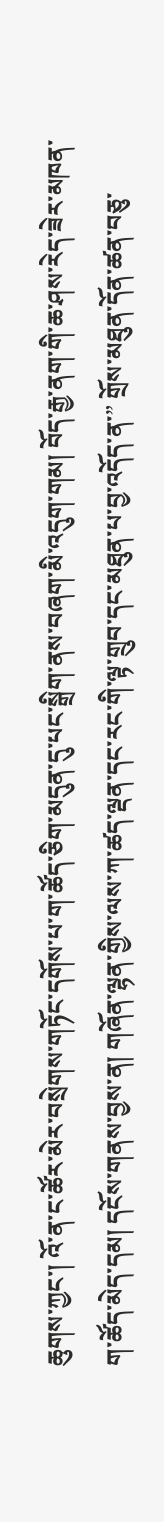ཆུགས་ཀྱང་། འོ་ན་ང་ཚོར་མེར་བསྲེགས་གཏོང་དགོས་པ་ག་ཚོད་ཅིག་མདུན་དུ་པང་སྒྲིག་ནས་བཞག་མི་འདུག་གམ། བོད་རྒྱ་ནག་གི་ཆ་ཤས་རེད་ཟེར་མཁན་ག་ཚོད་མེད་དམ། དངོས་གནས་བྱས་ན། གཞོན་ལྷན་གྱིས་ལས་ཀ་ཚད་ལྡན་དང་རང་གི་ལྟ་གྲུབ་དང་མཐུན་པ་བྱ་འདོད་ན་” གྲོས་མཐུན་དོན་ཚན་བཅུ་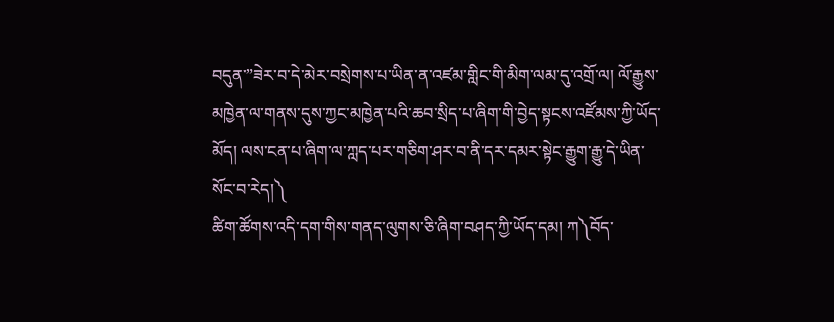བདུན་”ཟེར་བ་དེ་མེར་བསྲེགས་པ་ཡིན་ན་འཛམ་གླིང་གི་མིག་ལམ་དུ་འགྲོ་ལ། ལོ་རྒྱུས་མཁྱེན་ལ་གནས་དུས་ཀྱང་མཁྱེན་པའི་ཆབ་སྲིད་པ་ཞིག་གི་བྱེད་སྟངས་འཛོམས་ཀྱི་ཡོད་མོད། ལས་ངན་པ་ཞིག་ལ་ཀླད་པར་གཅིག་ཤར་བ་ནི་དར་དམར་སྟེང་རྒྱུག་རྒྱུ་དེ་ཡིན་སོང་བ་རེད།༽
ཚིག་ཚོགས་འདི་དག་གིས་གནད་ལུགས་ཅི་ཞིག་བཤད་ཀྱི་ཡོད་དམ། ཀ༽བོད་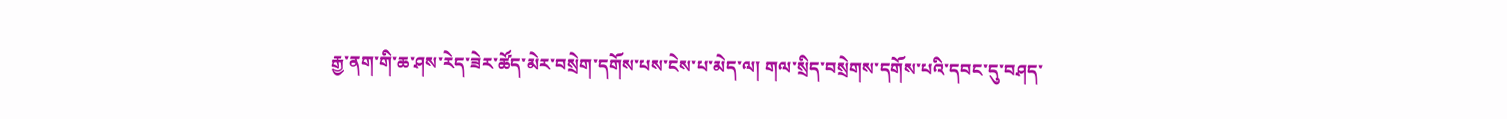རྒྱ་ནག་གི་ཆ་ཤས་རེད་ཟེར་ཚོད་མེར་བསྲེག་དགོས་པས་ངེས་པ་མེད་ལ། གལ་སྲིད་བསྲེགས་དགོས་པའི་དབང་དུ་བཤད་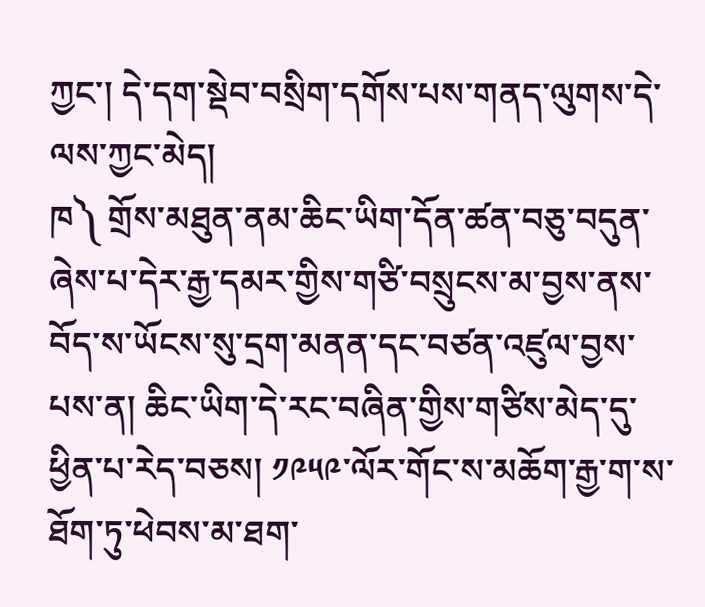ཀྱང་། དེ་དག་སྡེབ་བསྲིག་དགོས་པས་གནད་ལུགས་དེ་ལས་ཀྱང་མེད།
ཁ༽ གྲོས་མཐུན་ནམ་ཆིང་ཡིག་དོན་ཚན་བཅུ་བདུན་ཞེས་པ་དེར་རྒྱ་དམར་གྱིས་གཙི་བསྲུངས་མ་བྱས་ནས་བོད་ས་ཡོངས་སུ་དྲག་མནན་དང་བཙན་འཛུལ་བྱས་པས་ན། ཆིང་ཡིག་དེ་རང་བཞིན་གྱིས་གཙིས་མེད་དུ་ཕྱིན་པ་རེད་བཅས། ༡༩༥༩་ལོར་གོང་ས་མཆོག་རྒྱ་ག་ས་ཐོག་ཏུ་ཕེབས་མ་ཐག་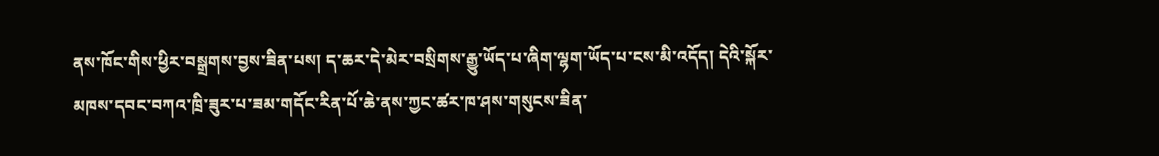ནས་ཁོང་གིས་ཕྱིར་བསྒྲགས་བྱས་ཟིན་པས། ད་ཆར་དེ་མེར་བསྲིགས་རྒྱུ་ཡོད་པ་ཞིག་ལྷག་ཡོད་པ་ངས་མི་འདོད། དེའི་སྐོར་མཁས་དབང་བཀའ་ཁྲི་ཟུར་པ་ཟམ་གདོང་རིན་པོ་ཆེ་ནས་ཀྱང་ཚར་ཁ་ཤས་གསུངས་ཟིན་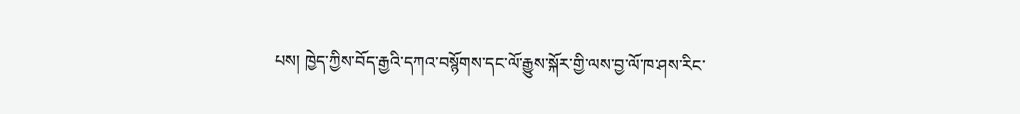པས། ཁྱེད་ཀྱིས་བོད་རྒྱའི་དཀའ་བསྙོགས་དང་ལོ་རྒྱུས་སྐོར་གྱི་ལས་བྱ་ལོ་ཁ་ཤས་རིང་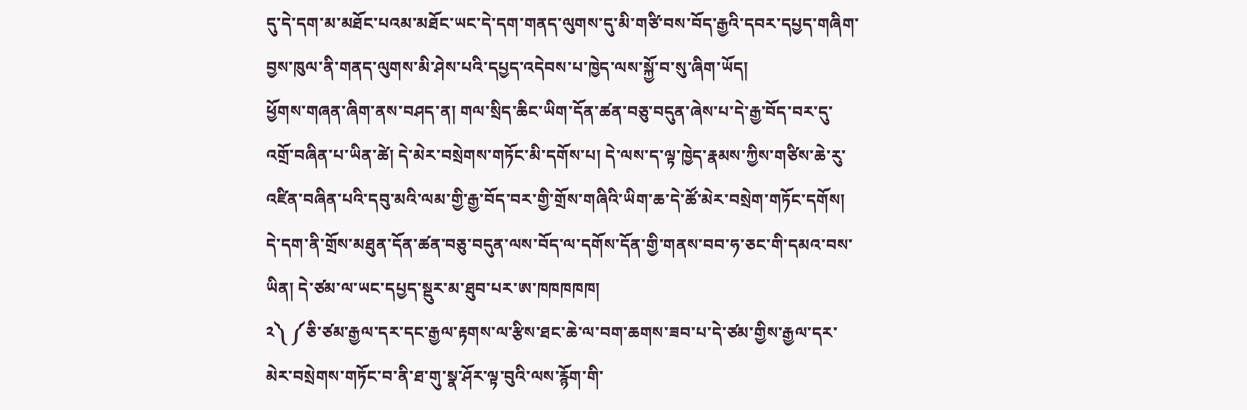དུ་དེ་དག་མ་མཐོང་པའམ་མཐོང་ཡང་དེ་དག་གནད་ལུགས་དུ་མི་གཙི་བས་བོད་རྒྱའི་དབར་དཔྱད་གཞིག་བྱས་ཁུལ་ནི་གནད་ལུགས་མི་ཤེས་པའི་དཔྱད་འདེབས་པ་ཁྱེད་ལས་སྐྱོ་བ་སུ་ཞིག་ཡོད།
ཕྱོགས་གཞན་ཞིག་ནས་བཤད་ན། གལ་སྲིད་ཆིང་ཡིག་དོན་ཚན་བཅུ་བདུན་ཞེས་པ་དེ་རྒྱ་བོད་བར་དུ་འགྲོ་བཞིན་པ་ཡིན་ཚེ། དེ་མེར་བསྲེགས་གཏོང་མི་དགོས་པ། དེ་ལས་ད་ལྟ་ཁྱེད་རྣམས་ཀྱིས་གཙིས་ཆེ་རུ་འཛིན་བཞིན་པའི་དབུ་མའི་ལམ་གྱི་རྒྱ་བོད་བར་གྱི་གྲོས་གཞིའི་ཡིག་ཆ་དེ་ཚོ་མེར་བསྲེག་གཏོང་དགོས། དེ་དག་ནི་གྲོས་མཐུན་དོན་ཚན་བཅུ་བདུན་ལས་བོད་ལ་དགོས་དོན་གྱི་གནས་བབ་ཧ་ཅང་གི་དམའ་བས་ཡིན། དེ་ཙམ་ལ་ཡང་དཔྱད་སྡུར་མ་ཐུབ་པར་ཨ་ཁཁཁཁཁ།
༢༽ ༼ཅི་ཙམ་རྒྱལ་དར་དང་རྒྱལ་རྟགས་ལ་རྩིས་ཐང་ཆེ་ལ་བག་ཆགས་ཟབ་པ་དེ་ཙམ་གྱིས་རྒྱལ་དར་མེར་བསྲེགས་གཏོང་བ་ནི་ཐ་གུ་སྣ་ཤོར་ལྟ་བུའི་ལས་རྙོག་གི་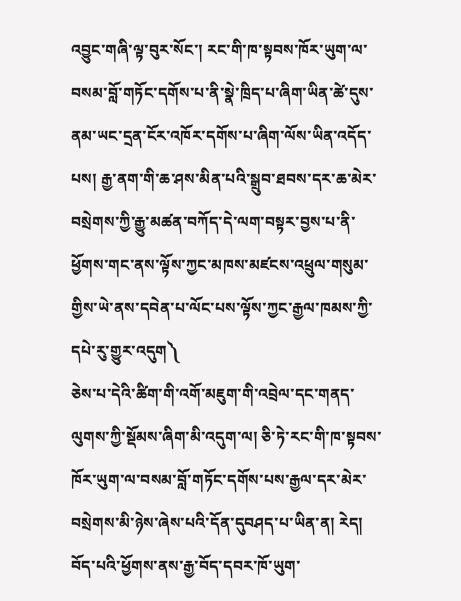འབྱུང་གཞི་ལྟ་བུར་སོང་། རང་གི་ཁ་སྟབས་ཁོར་ཡུག་ལ་བསམ་བློ་གཏོང་དགོས་པ་ནི་སྣེ་ཁྲིད་པ་ཞིག་ཡིན་ཚེ་དུས་ནམ་ཡང་དྲན་ངོར་འཁོར་དགོས་པ་ཞིག་ལོས་ཡིན་འདོད་པས། རྒྱ་ནག་གི་ཆ་ཤས་མིན་པའི་སྒྲུབ་ཐབས་དར་ཆ་མེར་བསྲེགས་ཀྱི་རྒྱུ་མཚན་བཀོད་དེ་ལག་བསྟར་བྱས་པ་ནི་ཕྱོགས་གང་ནས་ལྟོས་ཀྱང་མཁས་མཛངས་འཕྲུལ་གསུམ་གྱིས་ཡེ་ནས་དབེན་པ་ལོང་པས་ལྟོས་ཀྱང་རྒྱལ་ཁམས་ཀྱི་དཔེ་རུ་གྱུར་འདུག༽
ཅེས་པ་དེའི་ཚིག་གི་འགོ་མཇུག་གི་འབྲེལ་དང་གནད་ལུགས་ཀྱི་སྡོམས་ཞིག་མི་འདུག་ལ། ཅི་ཏེ་རང་གི་ཁ་སྟབས་ཁོར་ཡུག་ལ་བསམ་བློ་གཏོང་དགོས་པས་རྒྱལ་དར་མེར་བསྲེགས་མི་ཉེས་ཞེས་པའི་དོན་དུབཤད་པ་ཡིན་ན། རེད། བོད་པའི་ཕྱོགས་ནས་རྒྱ་བོད་དབར་ཁོ་ཡུག་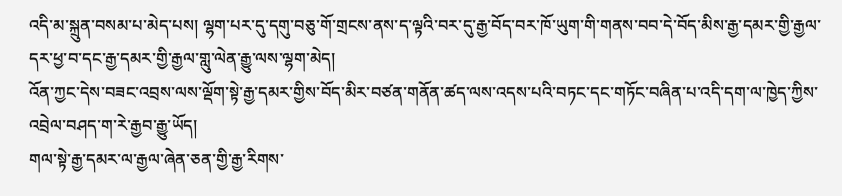འདི་མ་སྐྲུན་བསམ་པ་མེད་པས། ལྷག་པར་དུ་དགུ་བཅུ་གོ་གྲངས་ནས་ད་ལྟའི་བར་དུ་རྒྱ་བོད་བར་ཁོ་ཡུག་གི་གནས་བབ་དེ་བོད་མིས་རྒྱ་དམར་གྱི་རྒྱལ་དར་ཕྱ་བ་དང་རྒྱ་དམར་གྱི་རྒྱལ་གླུ་ལེན་རྒྱུ་ལས་ལྷག་མེད།
འོན་ཀྱང་དེས་བཟང་འབྲས་ལས་ལྡོག་སྟེ་རྒྱ་དམར་གྱིས་བོད་མིར་བཙན་གནོན་ཚད་ལས་འདས་པའི་བཏང་དང་གཏོང་བཞིན་པ་འདི་དག་ལ་ཁྱེད་ཀྱིས་འབྲེལ་བཤད་ག་རེ་རྒྱབ་རྒྱུ་ཡོད།
གལ་སྟེ་རྒྱ་དམར་ལ་རྒྱལ་ཞེན་ཅན་གྱི་རྒྱ་རིགས་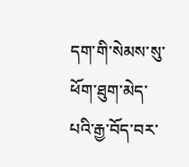དག་གི་སེམས་སུ་ཕོག་ཐུག་མེད་པའི་རྒྱ་བོད་བར་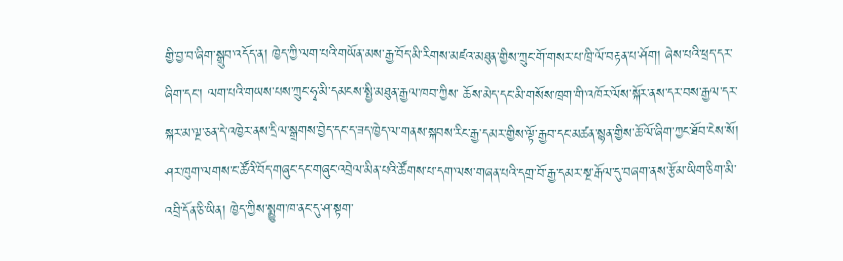གྱི་བྱ་བ་ཞིག་སྒྲུབ་འདོད་ན། ཁྱེད་ཀྱི་ལག་པའི་གཡོན་མས་རྒྱ་བོད་མི་རིགས་མཛའ་མཐུན་གྱིས་ཀྲུང་གོ་གསར་པ་ཁྲི་ལོ་བརྟན་པ་ཤོག། ཞེས་པའི་ཕྲད་དར་ཞིག་དང་། ལག་པའི་གཡས་པས་ཀྲུང་ཧྭ་མི་དམངས་སྤྱི་མཐུན་རྒྱལ་ཁབ་ཀྱིས་ ཆོས་མེད་དང་མི་གསོས་ཁྲག་གི་འཁོར་ལོས་སྐོར་ནས་དར་བས་རྒྱལ་དར་སྐར་མ་ལྔ་ཅན་དེ་འཁྱེར་ནས་དྲིལ་སྒྲགས་བྱེད་དང་ད་ཟད་ཁྱེད་ལ་གནས་སྐབས་རིང་རྒྱ་དམར་གྱིས་ལྟོ་རྒྱབ་དང་མཚན་སྙན་གྱིས་ཆོ་ལོ་ཞིག་ཀྱང་ཐོབ་ངེས་སོ།
ཤར་ཁུག་ལགས་ང་ཚོའི་བོད་གཞུང་དང་གཞུང་འབྲེལ་མིན་པའི་ཚོགས་པ་དག་ལས་གཞན་པའི་དགྲ་བོ་རྒྱ་དམར་སྔ་རྒོལ་དུ་བཞག་ནས་རྩོམ་ཡིག་ཅིག་མི་འབྲི་དོན་ཅི་ཡིན། ཁྱེད་ཀྱིས་སྨྱུག་ཁ་ནང་དུ་ཤ་སྟག་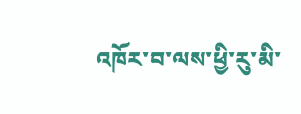འཁོར་བ་ལས་ཕྱི་རུ་མི་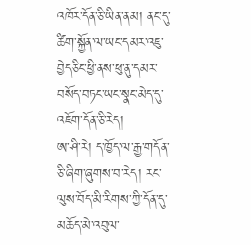འཁོར་དོན་ཅི་ཡིན་ནམ། ནང་དུ་ཚིག་སྐྱོན་ལ་ཡང་དམར་འཇུ་བྱེདཅིང་ཕྱི་ནས་ཕུ་ནུ་དམར་བསོད་བཏང་ཡང་སྣང་མེད་དུ་འཇོག་དོན་ཅི་རེད།
ཨ་ཤི་རེ། ད་ཁྱོད་ལ་རྒྱ་གདོན་ཅི་ཞིག་ཞུགས་བ་རེད། རང་ལུས་བོད་མི་རིགས་ཀྱི་དོན་དུ་མཆོད་མེ་འབུལ་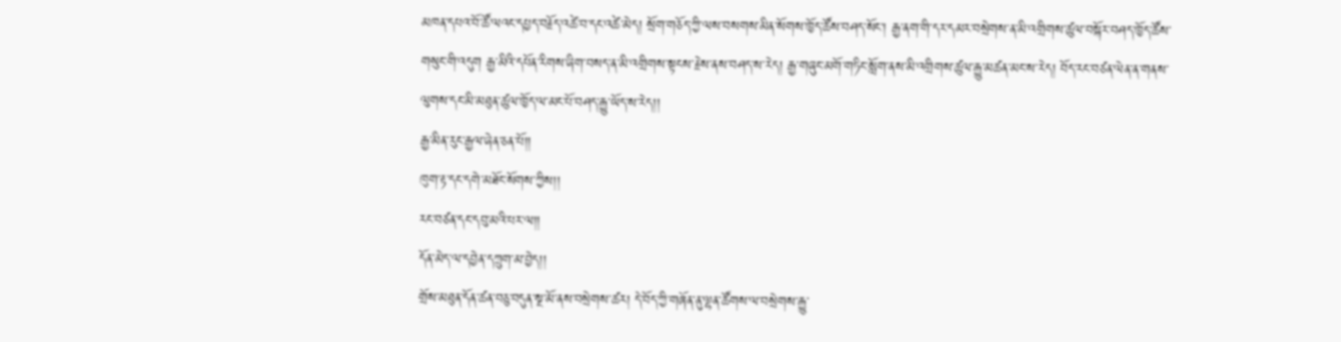མཁན་དཔའ་བོ་ཚོ་ལའང་དཔྱད་བརྗོད་འཚེ་བ་དང་འཚེ་མེད། སྲོག་གཅོད་ཀྱི་ལས་བསགས་མིན་སོགས་ཁྱོད་ཚོས་བཤད་སོང་། རྒྱ་ནག་གི་དར་དམར་བསྲེགས་ན་མི་འགྲིགས་ཚུལ་བསྐོར་བཤད་ཁྱོད་ཚོས་གསུང་གི་འདུག རྒྱ་མིའི་དཔོན་རིགས་ཞིག་བསད་ན་མི་འགྲིགས་སྟངས་རྗེས་ནས་བཤད་ས་རེད། རྒྱ་གཞུང་མགོ་གཏིང་སློག་ནས་མི་འགྲིགས་ཚུལ་རྒྱུ་མཚན་མང་ས་རེད། བོད་རང་བཙན་ལེན་ན་གནས་ལུགས་དང་མི་མཐུན་ཚུལ་ཁྱོད་ལ་མང་པོ་བཤད་རྒྱུ་ཡོད་ས་རེད།།
རྒྱ་མིན་རུང་རྒྱལ་ཞེན་ཅན་པོ།།
ཁུག་རྟ་དང་དགེ་མཐོང་སོགས་ཀྱིས།།
རང་བཙན་དང་དབུ་མའི་པར་ལ།།
དོན་མེད་ལ་དབྱེན་དཀྲུག་མ་བྱེད།།
གྲོས་མཐུན་དོན་ཚན་བཅུ་བདུན་སྔ་མོ་ནས་བསྲེགས་ཚར། དེ་བོད་ཀྱི་གཞོན་ནུ་ལྷན་ཚོགས་ལ་བསྲེགས་རྒྱུ་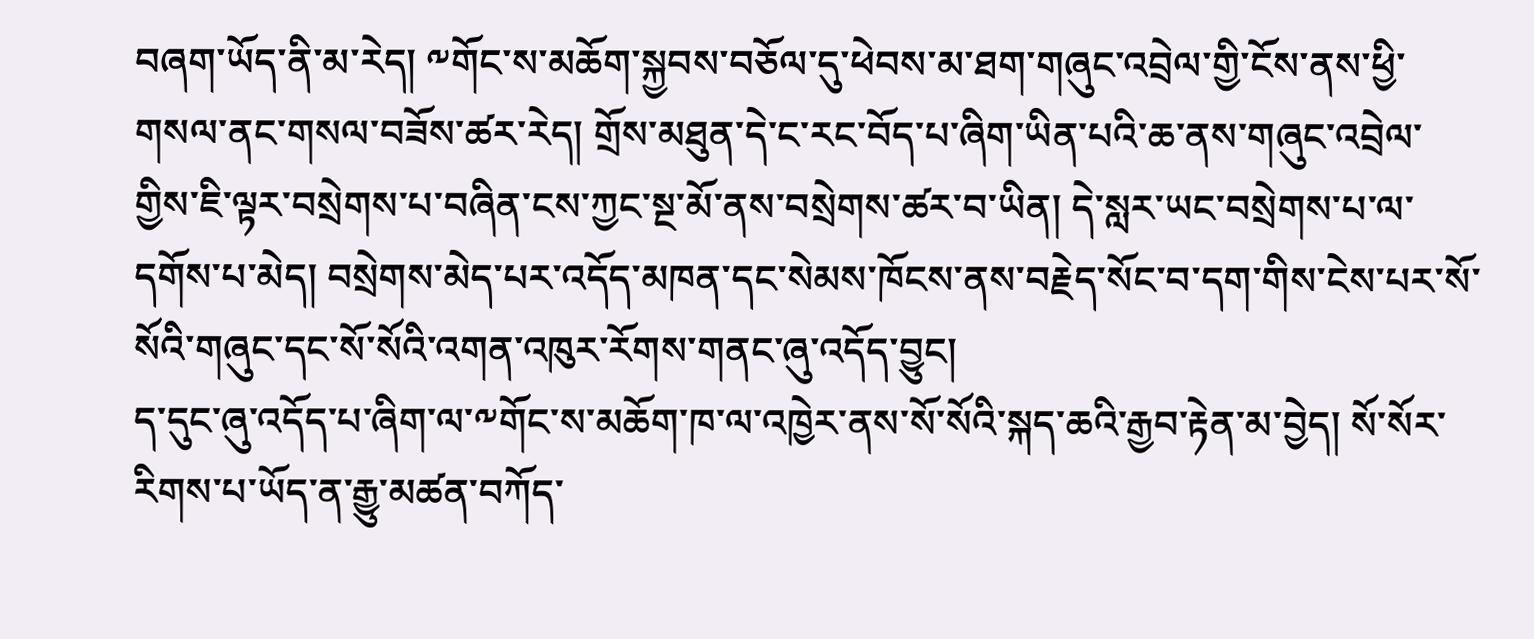བཞག་ཡོད་ནི་མ་རེད། ༸གོང་ས་མཆོག་སྐྱབས་བཅོལ་དུ་ཕེབས་མ་ཐག་གཞུང་འབྲེལ་གྱི་ངོས་ནས་ཕྱི་གསལ་ནང་གསལ་བཟོས་ཚར་རེད། གྲོས་མཐུན་དེ་ང་རང་བོད་པ་ཞིག་ཡིན་པའི་ཆ་ནས་གཞུང་འབྲེལ་གྱིས་ཇི་ལྟར་བསྲེགས་པ་བཞིན་ངས་ཀྱང་སྔ་མོ་ནས་བསྲེགས་ཚར་བ་ཡིན། དེ་སླར་ཡང་བསྲེགས་པ་ལ་དགོས་པ་མེད། བསྲེགས་མེད་པར་འདོད་མཁན་དང་སེམས་ཁོངས་ནས་བརྗེད་སོང་བ་དག་གིས་ངེས་པར་སོ་སོའི་གཞུང་དང་སོ་སོའི་འགན་འཁུར་རོགས་གནང་ཞུ་འདོད་བྱུང།
ད་དུང་ཞུ་འདོད་པ་ཞིག་ལ་༸གོང་ས་མཆོག་ཁ་ལ་འཁྱེར་ནས་སོ་སོའི་སྐད་ཆའི་རྒྱབ་རྟེན་མ་བྱེད། སོ་སོར་རིགས་པ་ཡོད་ན་རྒྱུ་མཚན་བཀོད་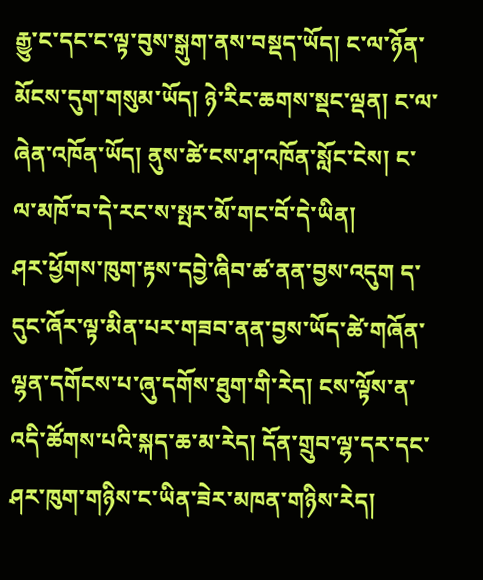རྒྱུ་ང་དང་ང་ལྟ་བུས་སྒུག་ནས་བསྡད་ཡོད། ང་ལ་ཉོན་མོངས་དུག་གསུམ་ཡོད། ཉེ་རིང་ཆགས་སྡང་ལྡན། ང་ལ་ཞེན་འཁོན་ཡོད། ནུས་ཚེ་ངས་ཤ་འཁོན་སློང་ངེས། ང་ལ་མཁོ་བ་དེ་རང་ས་སྤར་མོ་གང་བོ་དེ་ཡིན།
ཤར་ཕྱོགས་ཁུག་རྟས་དབྱེ་ཞིབ་ཚ་ནན་བྱས་འདུག ད་དུང་ཞོར་ལྟ་མིན་པར་གཟབ་ནན་བྱས་ཡོད་ཚེ་གཞོན་ལྷན་དགོངས་པ་ཞུ་དགོས་ཐུག་གི་རེད། ངས་ལྟོས་ན་འདི་ཚོགས་པའི་སྐད་ཆ་མ་རེད། དོན་གྲུབ་ལྷ་དར་དང་ཤར་ཁུག་གཉིས་ང་ཡིན་ཟེར་མཁན་གཉིས་རེད།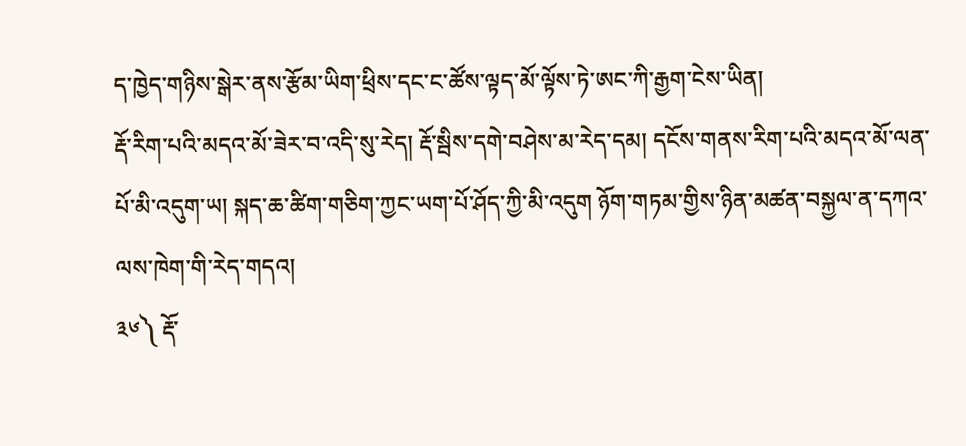ད་ཁྱེད་གཉིས་སྒེར་ནས་རྩོམ་ཡིག་ཕྲིས་དང་ང་ཚོས་ལྟད་མོ་ལྟོས་ཏེ་ཨང་ཀི་རྒྱག་ངེས་ཡིན།
རྡོ་རིག་པའི་མདའ་མོ་ཟེར་བ་འདི་སུ་རེད། རྡོ་སྦིས་དགེ་བཤེས་མ་རེད་དམ། དངོས་གནས་རིག་པའི་མདའ་མོ་ལན་པོ་མི་འདུག་ཡ། སྐད་ཆ་ཚིག་གཅིག་ཀྱང་ཡག་པོ་ཤོད་ཀྱི་མི་འདུག ཉོག་གཏམ་གྱིས་ཉིན་མཚན་བསྐྱལ་ན་དཀའ་ལས་ཁེག་གི་རེད་གདའ།
༣༦༽ རྡོ་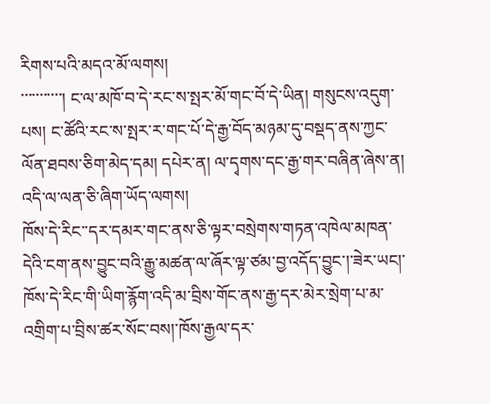རིགས་པའི་མདའ་མོ་ལགས།
་་་་་་་་་་་། ང་ལ་མཁོ་བ་དེ་རང་ས་སྤར་མོ་གང་བོ་དེ་ཡིན། གསུངས་འདུག་པས། ང་ཚོའི་རང་ས་སྤར་ར་གང་པོ་དེ་རྒྱ་བོད་མཉམ་དུ་བསྡད་ནས་ཀྱང་ལོན་ཐབས་ཅིག་མེད་དམ། དཔེར་ན། ལ་དྭགས་དང་རྒྱ་གར་བཞིན་ཞེས་ན། འདི་ལ་ལན་ཅི་ཞིག་ཡོད་ལགས།
ཁོས་དེ་རིང་་དར་དམར་གང་ནས་ཅི་ལྟར་བསྲེགས་གཏན་འཁེལ་མཁན་དེའི་ངག་ནས་བྱུང་བའི་རྒྱུ་མཚན་ལ་ཞོར་ལྟ་ཙམ་བྱ་འདོད་བྱུང་།་ཟེར་ཡང།་ཁོས་དེ་རིང་གི་ཡིག་རྙོག་འདི་མ་བྲིས་གོང་ནས་རྒྱ་དར་མེར་སྲེག་པ་མ་འགྲིག་པ་བྲིས་ཚར་སོང་བས།་ཁོས་རྒྱལ་དར་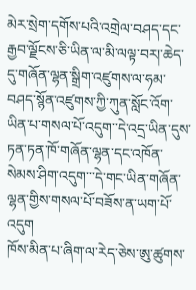མེར་སྲེག་དགོས་པའི་འགྲེལ་བཤད་དང་རྒྱབ་ལྗོངས་ཅི་ཡིན་ལ་མི་ལལྟ་བར།་ཆེད་དུ་གཞོན་ལྷན་སྒྲིག་འཛུགས་ལ་ཧམ་བཤད་སྙོན་འཛུགས་ཀྱི་ཀུན་སློང་འོག་ཡིན་པ་གསལ་པོ་འདུག་་དེ་འདྲ་ཡིན་དུས་ཏན་ཏན་ཁོ་གཞོན་ལྷན་དང་འཁོན་སེམས་ཤིག་འདུག་་་དེ་གང་ཡིན་གཞོན་ལྷན་གྱིས་གསལ་པོ་བཟོས་ན་ཡག་པོ་འདུག
ཁོས་མིན་པ་ཞིག་ལ་རེད་ཅེས་ཨུ་ཚུགས་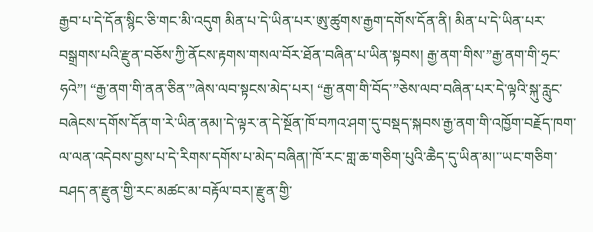རྒྱབ་པ་དེ་དོན་སྙིང་ཅི་གང་མི་འདུག མིན་པ་དེ་ཡིན་པར་ཨུ་ཚུགས་རྒྱག་དགོས་དོན་ནི། མིན་པ་དེ་ཡིན་པར་བསྒྲགས་པའི་རྫུན་བཅོས་ཀྱི་ནོངས་རྟགས་གསལ་བོར་ཐོན་བཞིན་པ་ཡིན་སྟབས། རྒྱ་ནག་གིས་”རྒྱ་ནག་གི་ཧྲང་ཧའེ”། “རྒྱ་ནག་གི་ནན་ཅིན་”ཞེས་ལབ་སྟངས་མེད་པར། “རྒྱ་ནག་གི་བོད་”ཅེས་ལབ་བཞིན་པར་དེ་ལྟའི་སྐུ་རླུང་བཞེངས་དགོས་དོན་ག་རེ་ཡིན་ནམ།་དེ་ལྟར་ན་དེ་སྔོན་ཁོ་བཀའ་ཤག་དུ་བསྡད་སྐབས་རྒྱ་ནག་གི་འཁྱོག་བརྗོད་ཁག་ལ་ལན་འདེབས་བྱས་པ་དེ་རིགས་དགོས་པ་མེད་བཞིན།་ཁོ་རང་གླ་ཆ་གཅིག་པུའི་ཆཻད་དུ་ཡིན་མ།་་ཡང་གཅིག་བཤད་ན་རྫུན་གྱི་རང་མཚང་མ་བརྟོལ་བར།་རྫུན་གྱི་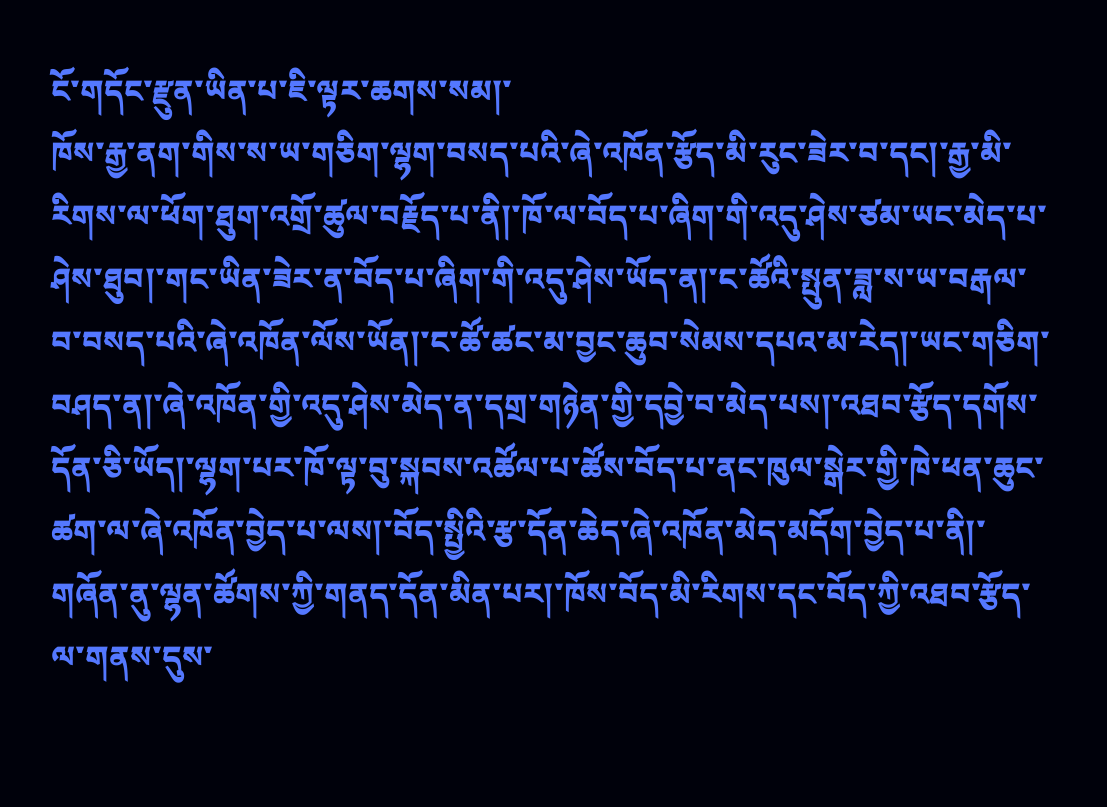ངོ་གདོང་རྫུན་ཡིན་པ་ཇི་ལྟར་ཆགས་སམ།་
ཁོས་རྒྱ་ནག་གིས་ས་ཡ་གཅིག་ལྷག་བསད་པའི་ཞེ་འཁོན་རྩོད་མི་རུང་ཟེར་བ་དང།་རྒྱ་མི་རིགས་ལ་ཕོག་ཐུག་འགྲོ་ཚུལ་བརྗོད་པ་ནི།་ཁོ་ལ་བོད་པ་ཞིག་གི་འདུ་ཤེས་ཙམ་ཡང་མེད་པ་ཤེས་ཐུབ།་གང་ཡིན་ཟེར་ན་བོད་པ་ཞིག་གི་འདུ་ཤེས་ཡོད་ན།་ང་ཚོའི་སྤུན་ཟླ་ས་ཡ་བརྒལ་བ་བསད་པའི་ཞེ་འཁོན་ལོས་ཡོན།་ང་ཚོ་ཚང་མ་བྱང་ཆུབ་སེམས་དཔའ་མ་རེད།་ཡང་གཅིག་བཤད་ན།་ཞེ་འཁོན་གྱི་འདུ་ཤེས་མེད་ན་དགྲ་གཉེན་གྱི་དབྱེ་བ་མེད་པས།་འཐབ་རྩོད་དགོས་དོན་ཅི་ཡོད།་ལྷག་པར་ཁོ་ལྟ་བུ་སྐབས་འཚོལ་པ་ཚོས་བོད་པ་ནང་ཁུལ་སྒེར་གྱི་ཁེ་ཕན་ཆུང་ཚག་ལ་ཞེ་འཁོན་བྱེད་པ་ལས།་བོད་སྤྱིའི་རྩ་དོན་ཆེད་ཞེ་འཁོན་མེད་མདོག་བྱེད་པ་ནི།་གཞོན་ནུ་ལྷན་ཚོགས་ཀྱི་གནད་དོན་མིན་པར།་ཁོས་བོད་མི་རིགས་དང་བོད་ཀྱི་འཐབ་རྩོད་ལ་གནས་དུས་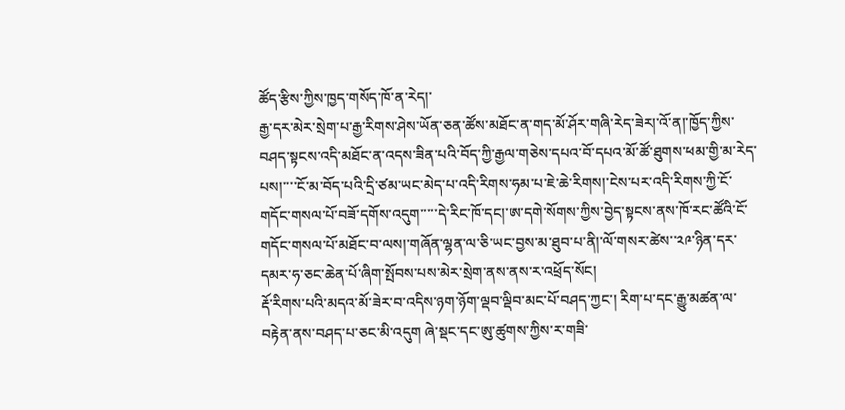ཚོད་རྩིས་ཀྱིས་ཁྱད་གསོད་ཁོ་ན་རེད།་
རྒྱ་དར་མེར་སྲེག་པ་རྒྱ་རིགས་ཤེས་ཡོན་ཅན་ཚོས་མཐོང་ན་གད་མོ་ཤོར་གཞི་རེད་ཟེར།་འོ་ན།་ཁྱོད་ཀྱིས་བཤད་སྟངས་འདི་མཐོང་ན་འདས་ཟིན་པའི་བོད་ཀྱི་རྒྱལ་གཅེས་དཔའ་བོ་དཔའ་མོ་ཚོ་ཐུགས་ཕམ་གྱི་མ་རེད་པས།་་་་ངོ་མ་བོད་པའི་དྲི་ཙམ་ཡང་མེད་པ་འདི་རིགས་ཧམ་པ་ཇེ་ཆེ་རིགས།་ངེས་པར་འདི་རིགས་ཀྱི་ངོ་གདོང་གསལ་པོ་བཟོ་དགོས་འདུག་་་་་དེ་རིང་ཁོ་དང།་ཨ་དགེ་སོགས་ཀྱིས་བྱེད་སྟངས་ནས་ཁོ་རང་ཚོའི་ངོ་གདོང་གསལ་པོ་མཐོང་བ་ལས།་གཞོན་ལྷན་ལ་ཅི་ཡང་བྱས་མ་ཐུབ་པ་ནི།་ལོ་གསར་ཚེས་་༢༩་ཉིན་དར་དམར་ཧ་ཅང་ཆེན་པོ་ཞིག་སྤོབས་པས་མེར་སྲེག་ནས་ནས་ར་འཕྲོད་སོང།
རྡོ་རིགས་པའི་མདའ་མོ་ཟེར་བ་འདིས་ཉག་ཉོག་ལྡབ་ལྡིབ་མང་པོ་བཤད་ཀྱང་། རིག་པ་དང་རྒྱུ་མཚན་ལ་བརྟེན་ནས་བཤད་པ་ཅང་མི་འདུག ཞེ་སྡང་དང་ཨུ་ཚུགས་ཀྱིས་ར་གཟི་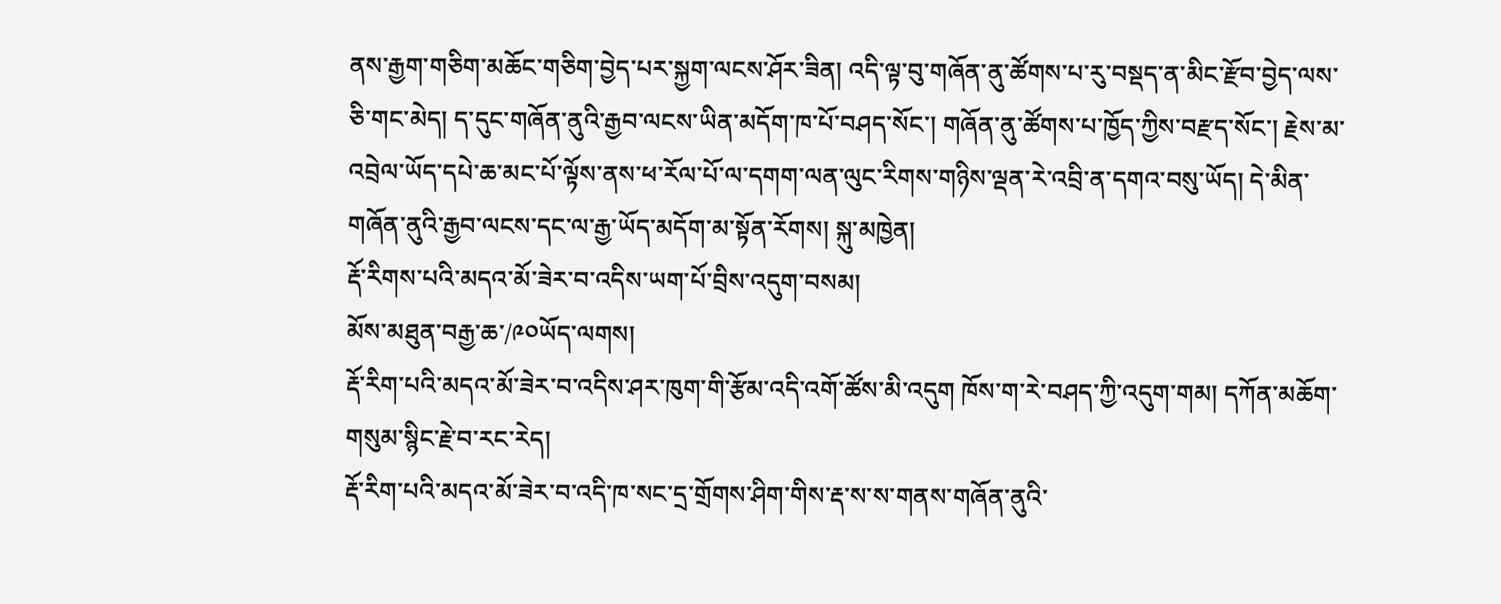ནས་རྒྱག་གཅིག་མཆོང་གཅིག་བྱེད་པར་སྐྱག་ལངས་ཤོར་ཟིན། འདི་ལྟ་བུ་གཞོན་ནུ་ཚོགས་པ་རུ་བསྡད་ན་མིང་རྫོབ་བྱེད་ལས་ཅི་གང་མེད། ད་དུང་གཞོན་ནུའི་རྒྱབ་ལངས་ཡིན་མདོག་ཁ་པོ་བཤད་སོང་། གཞོན་ནུ་ཚོགས་པ་ཁྱོད་ཀྱིས་བརྫད་སོང་། རྗེས་མ་འབྲེལ་ཡོད་དཔེ་ཆ་མང་པོ་ལྟོས་ནས་ཕ་རོལ་པོ་ལ་དགག་ལན་ལུང་རིགས་གཉིས་ལྡན་རེ་འབྲི་ན་དགའ་བསུ་ཡོད། དེ་མིན་གཞོན་ནུའི་རྒྱབ་ལངས་དང་ལ་རྒྱ་ཡོད་མདོག་མ་སྟོན་རོགས། སྐུ་མཁྱེན།
རྡོ་རིགས་པའི་མདའ་མོ་ཟེར་བ་འདིས་ཡག་པོ་བྲིས་འདུག་བསམ།
མོས་མཐུན་བརྒྱ་ཆ་/༩༠ཡོད་ལགས།
རྡོ་རིག་པའི་མདའ་མོ་ཟེར་བ་འདིས་ཤར་ཁུག་གི་རྩོམ་འདི་འགོ་ཚོས་མི་འདུག ཁོས་ག་རེ་བཤད་ཀྱི་འདུག་གམ། དཀོན་མཆོག་གསུམ་སྙིང་རྗེ་བ་རང་རེད།
རྡོ་རིག་པའི་མདའ་མོ་ཟེར་བ་འདི་ཁ་སང་དྲ་གྲོགས་ཤིག་གིས་རྡ་ས་ས་གནས་གཞོན་ནུའི་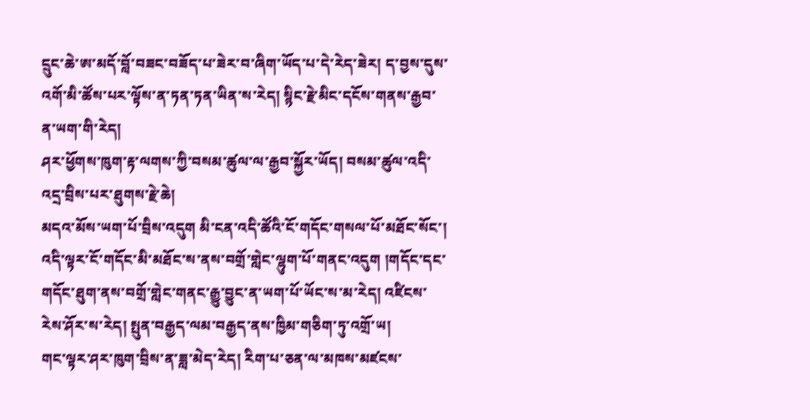དྲུང་ཆེ་ཨ་མདོ་བློ་བཟང་བཟོད་པ་ཟེར་བ་ཞིག་ཡོད་པ་དེ་རེད་ཟེར། ད་བྱས་དུས་འགོ་མི་ཚོས་པར་ལྟོས་ན་ཏན་ཏན་ཡིན་ས་རེད། སྙིང་རྗེ་མིང་དངོས་གནས་རྒྱབ་ན་ཡག་གི་རེད།
ཤར་ཕྱོགས་ཁུག་རྟ་ལགས་ཀྱི་བསམ་ཚུལ་ལ་རྒྱབ་སྐྱོར་ཡོད། བསམ་ཚུལ་འདི་འདྲ་བྲིས་པར་ཐུགས་རྗེ་ཆེ།
མདའ་མོས་ཡག་པོ་བྲིས་འདུག མི་ངན་འདི་ཚོའི་ངོ་གདོང་གསལ་པོ་མཐོང་སོང་།
འདི་ལྟར་ངོ་གདོང་མི་མཐོང་ས་ནས་བགྲོ་གླེང་ལྷུག་པོ་གནང་འདུག །གདོང་དང་གདོང་ཐུག་ནས་བགྲོ་གླེང་གནང་རྒྱུ་བྱུང་ན་ཡག་པོ་ཡོང་ས་མ་རེད། འཛིངས་རེས་ཤོར་ས་རེད། སྤུན་བརྒྱད་ལམ་བརྒྱད་ནས་ཁྱིམ་གཅིག་ཏུ་འགྲོ་ཡ།
གང་ལྟར་ཤར་ཁུག་བྲིས་ན་ཟླ་མེད་རེད། རིག་པ་ཅན་ལ་མཁས་མཛངས་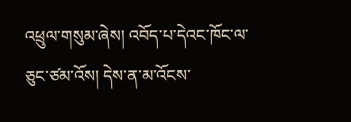འཕྲུལ་གསུམ་ཞེས། འབོད་པ་དེའང་ཁོང་ལ་ཅུང་ཙམ་འོས། དེས་ན་མ་འོངས་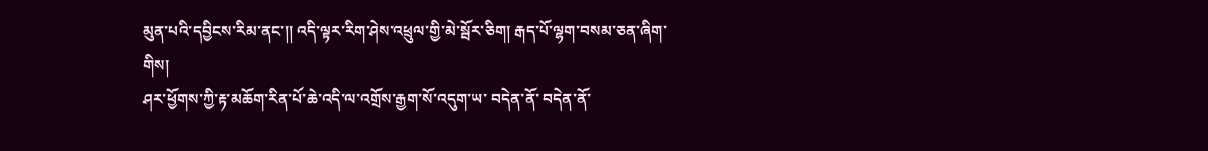མུན་པའི་དབྱིངས་རིམ་ནང་།། འདི་ལྟར་རིག་ཤེས་འཕྲུལ་གྱི་མེ་སྦོར་ཅིག། རྒད་པོ་ལྷག་བསམ་ཅན་ཞིག་གིས།
ཤར་ཕྱོགས་ཀྱི་རྟ་མཆོག་རིན་པོ་ཆེ་འདི་ལ་འགྲོས་རྒྱག་སོ་འདུག་ཡ་ བདེན་ནོ་ བདེན་ནོ་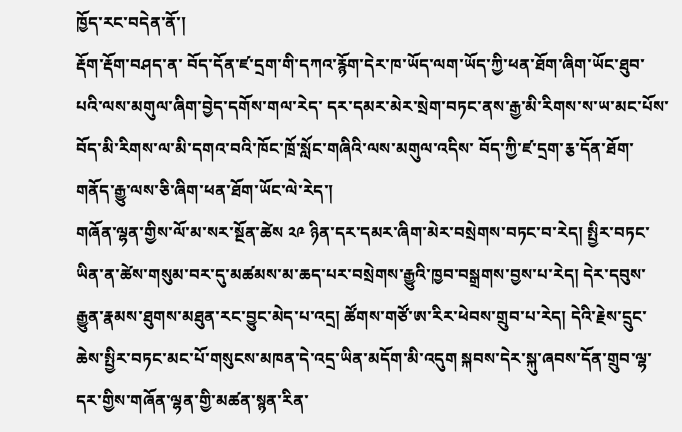ཁྱོད་རང་བདེན་ནོ་།
རྡོག་རྡོག་བཤད་ན་ བོད་དོན་ཛ་དྲག་གི་དཀའ་རྙོག་དེར་ཁ་ཡོད་ལག་ཡོད་ཀྱི་ཕན་ཐོག་ཞིག་ཡོང་ཐུབ་པའི་ལས་མགུལ་ཞིག་བྱེད་དགོས་གལ་རེད་ དར་དམར་མེར་སྲེག་བཏང་ནས་རྒྱ་མི་རིགས་ས་ཡ་མང་པོས་བོད་མི་རིགས་ལ་མི་དགའ་བའི་ཁོང་ཁྲོ་སློང་གཞིའི་ལས་མགུལ་འདིས་ བོད་ཀྱི་ཛ་དྲག་རྕ་དོན་ཐོག་གནོད་རྒྱུ་ལས་ཅི་ཞིག་ཕན་ཐོག་ཡོང་ལེ་རེད་།
གཞོན་ལྷན་གྱིས་ལོ་མ་སར་སྔོན་ཚེས ༢༩ ཉིན་དར་དམར་ཞིག་མེར་བསྲེགས་བཏང་བ་རེད། སྤྱིར་བཏང་ཡིན་ན་ཚེས་གསུམ་བར་དུ་མཚམས་མ་ཆད་པར་བསྲེགས་རྒྱུའི་ཁྱབ་བསྒྲགས་བྱས་པ་རེད། དེར་དབུས་རྒྱུན་རྣམས་ཐུགས་མཐུན་རང་བྱུང་མེད་པ་འདྲ། ཚོགས་གཙོ་ཨ་རིར་ཕེབས་གྲུབ་པ་རེད། དེའི་རྗེས་དྲུང་ཆེས་སྤྱིར་བཏང་མང་པོ་གསུངས་མཁན་དེ་འདྲ་ཡིན་མདོག་མི་འདུག སྐབས་དེར་སྐུ་ཞབས་དོན་གྲུབ་ལྷ་དར་གྱིས་གཞོན་ལྷན་གྱི་མཚན་སྙན་རིན་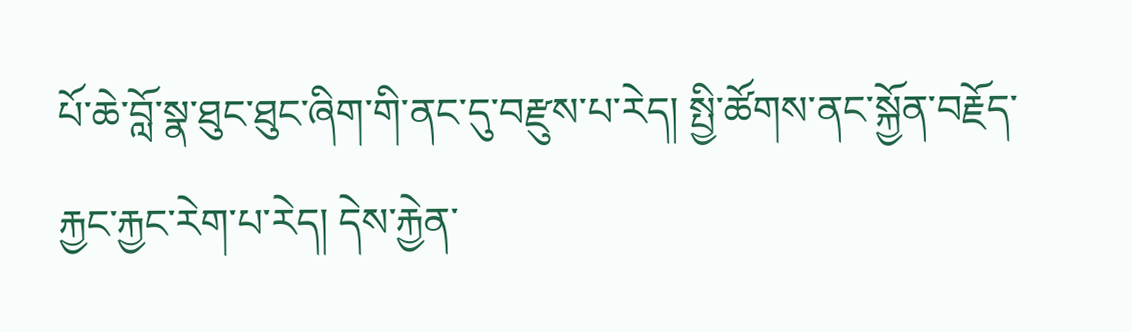པོ་ཆེ་བློ་སྣ་ཐུང་ཐུང་ཞིག་གི་ནང་དུ་བརྫུས་པ་རེད། སྤྱི་ཚོགས་ནང་སྐྱོན་བརྗོད་རྐྱང་རྐྱང་རེག་པ་རེད། དེས་རྐྱེན་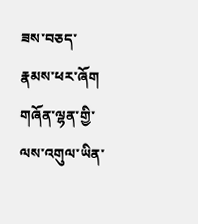ཟས་བཅད་རྣམས་ཕར་ཞོག གཞོན་ལྷན་གྱི་ལས་འགུལ་ཡིན་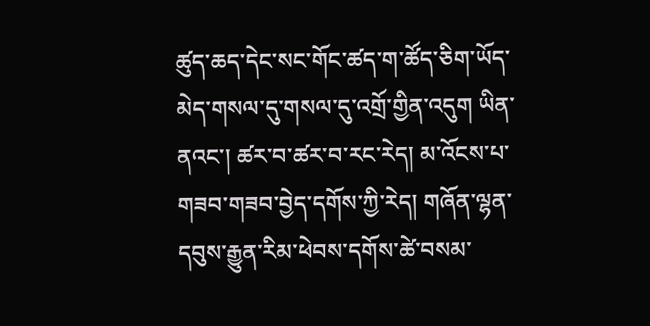ཚུད་ཆད་དེང་སང་གོང་ཚད་ག་ཚོད་ཅིག་ཡོད་མེད་གསལ་དུ་གསལ་དུ་འགྲོ་གྱིན་འདུག ཡིན་ནའང་། ཚར་བ་ཚར་བ་རང་རེད། མ་འོངས་པ་གཟབ་གཟབ་བྱེད་དགོས་ཀྱི་རེད། གཞོན་ལྷན་དབུས་རྒྱུན་རིམ་ཕེབས་དགོས་ཚེ་བསམ་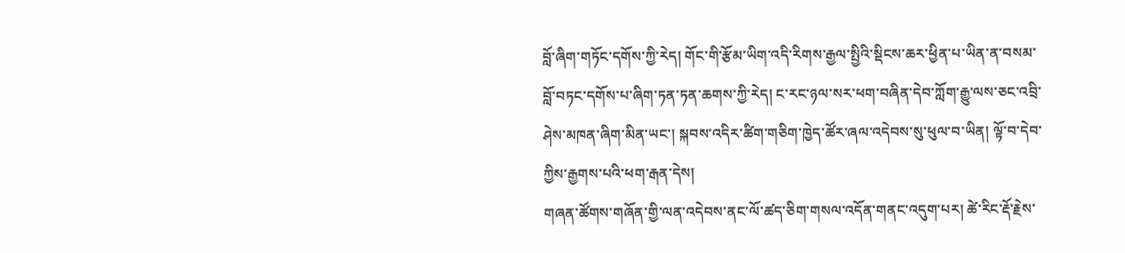བློ་ཞིག་གཏོང་དགོས་ཀྱི་རེད། གོང་གི་རྩོམ་ཡིག་འདི་རིགས་རྒྱལ་སྤྱིའི་སྡིངས་ཆར་ཕྱིན་པ་ཡིན་ན་བསམ་བློ་བཏང་དགོས་པ་ཞིག་ཏན་ཏན་ཆགས་ཀྱི་རེད། ང་རང་ཉལ་སར་ཕག་བཞིན་དེབ་ཀློག་རྒྱུ་ལས་ཅང་འབྲི་ཤེས་མཁན་ཞིག་མིན་ཡང་། སྐབས་འདིར་ཚིག་གཅིག་ཁྱེད་ཚོར་ཞལ་འདེབས་སུ་ཕུལ་བ་ཡིན། ལྟོ་བ་དེབ་ཀྱིས་རྒྱགས་པའི་ཕག་རྒན་དེས།
གཞན་ཚོགས་གཞོན་གྱི་ལན་འདེབས་ནང་ལོ་ཚད་ཅིག་གསལ་འདོན་གནང་འདུག་པར། ཚེ་རིང་རྡོ་རྗེས་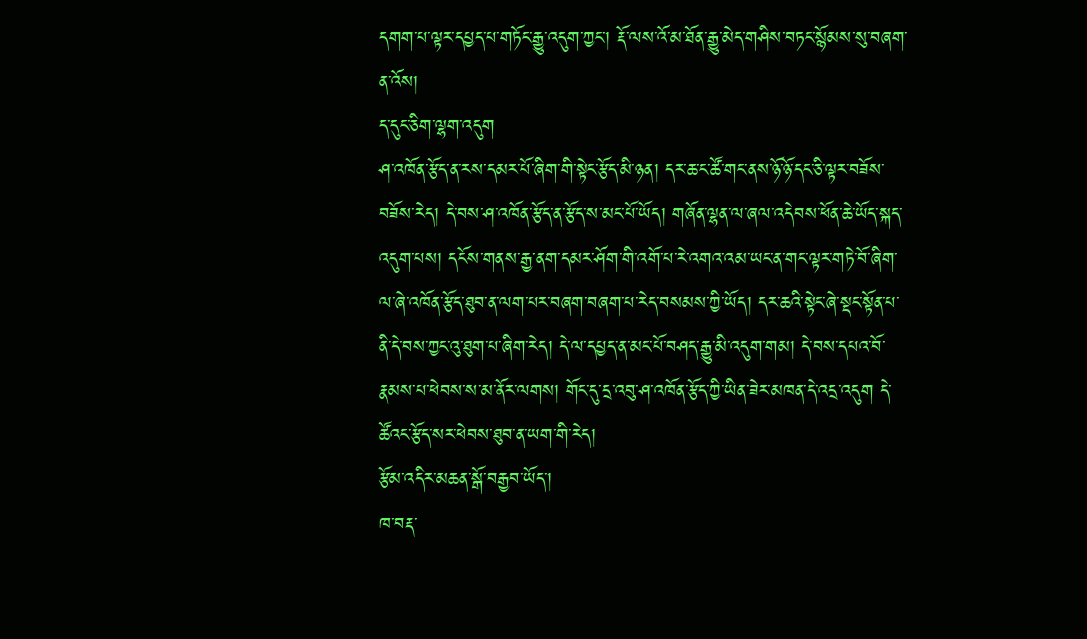དགག་པ་ལྟར་དཔྱད་པ་གཏོང་རྒྱུ་འདུག་ཀྱང་། རྡོ་ལས་འོ་མ་ཐོན་རྒྱུ་མེད་གཤིས་བཏང་སྙོམས་སུ་བཞག་ན་འོས།
ད་དུང་ཅིག་ལྷག་འདུག
ཤ་འཁོན་རྩོད་ན་རས་དམར་པོ་ཞིག་གི་སྟེང་རྩོད་མི་ཉན། དར་ཆ་ང་ཚོ་གང་ནས་ཉོ་ཉོ་དང་ཅི་ལྟར་བཟོས་བཟོས་རེད། དེ་བས་ཤ་འཁོན་རྩོད་ན་རྩོད་ས་མང་པོ་ཡོད། གཞོན་ལྷན་ལ་ཞལ་འདེབས་ཕོན་ཆེ་ཡོད་སྐད་འདུག་པས། དངོས་གནས་རྒྱ་ནག་དམར་ཤོག་གི་འགོ་པ་རེ་འགའ་འམ་ཡང་ན་གང་ལྟར་གཏེ་བོ་ཞིག་ལ་ཞེ་འཁོན་རྩོད་ཐུབ་ན་ལག་པར་བཞག་བཞག་པ་རེད་བསམས་ཀྱི་ཡོད། དར་ཆའི་སྟེང་ཞེ་སྡང་སྟོན་པ་ནི་དེ་བས་ཀྱང་འུ་ཐུག་པ་ཞིག་རེད། དེ་ལ་དཔྱད་ན་མང་པོ་བཤད་རྒྱུ་མི་འདུག་གམ། དེ་བས་དཔའ་བོ་རྣམས་པ་ཕེབས་ས་མ་ནོར་ལགས། གོང་དུ་དྲ་འབུ་ཤ་འཁོན་རྩོད་ཀྱི་ཡིན་ཟེར་མཁན་དེ་འདྲ་འདུག དེ་ཚོའང་རྩོད་སར་ཕེབས་ཐུབ་ན་ཡག་གི་རེད།
རྩོམ་འདིར་མཆན་སྒོ་བརྒྱབ་ཡོད་།
ཁ་བརྡ་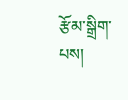རྩོམ་སྒྲིག་པས།